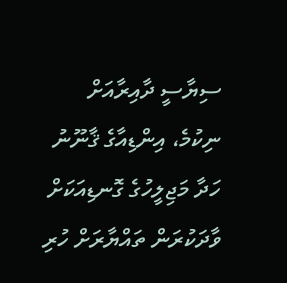ސިޔާސީ ދާއިރާއަށް ނިކުމެ، އިންޑިއާގެ ޤާނޫނު ހަދާ މަޖިލީހުގެ ގޮނޑިއަކަށް ވާދަކުރަން ތައްޔާރަށް ހުރި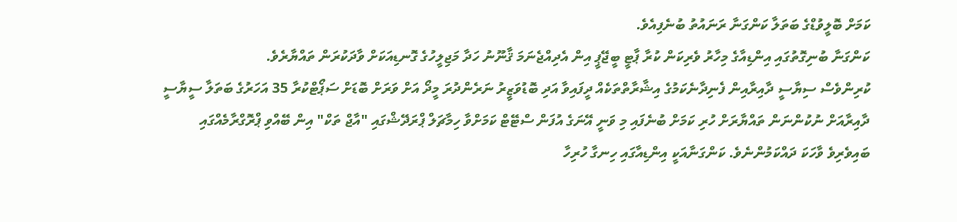ކަމަށް ބޮލީވުޑްގެ ބަތަލާ ކަންގަނާ ރަނައުތު ބުނެފިއެވެ.
ކަންގަނާ ބުނިގޮތުގައި އިންޑިއާގެ މިހާރު ވެރިކަން ކުރާ ޕާޓީ ބީޖޭޕީ އިން އެދިއްޖެނަމަ ޤާނޫނު ހަދާ މަޖިލީހުގެ ގޮނޑިއަކަށް ވާދަކުރަން ތައްޔާރެވެ.
ކުރިންވެސް ސިޔާސީ ދާއިރާއިން ފެނިދާނެކަމުގެ އިޝާރާތްތަކެއް ދީފައިވާ އަދި ބޮޑުވަޒީރު ނަރެންދުރަ މީދޯ އަށް ވަރަށް ބޮޑަށް ސަޕޯޓްކުރާ 35 އަހަރުގެ ބަތަލާ ސީޔާސީ ދާއިރާއަށް ނުކުންނަން ތައްޔާރަށް ހުރި ކަމަށް ބުނެފައި މި ވަނީ އޭނަގެ އުފަން ސްޓޭޓް ކަމަށްވާ ހިމާޗަލް ޕްރަދޭޝްގައި "އާޖް ތަކް" އިން ބޭއްވި ޕްރޮގްރާމެއްގައި ބައިވެރިވެ ވާހަކަ ދައްކަމުންނެވެ. ކަންގަނާއަކީ އިންޑިއާގައި ހިނގާ ހުރިހާ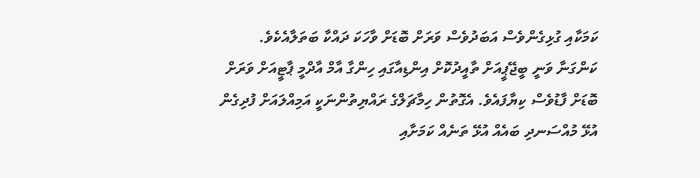ކަމަކާއި ގުޅިގެންވެސް އަބަދުވެސް ވަރަށް ބޮޑަށް ވާހަކަ ދައްކާ ބަތަލާއެކެވެ.
ކަންގަނާ ވަނީ ބީޖޭޕީއަށް ތާއީދުކޮށް އިންޑިއާގައި ހިންގާ އާމް އާދްމީ ޕާޓީއަށް ވަރަށް ބޮޑަށް ފާޑުވެސް ކިޔާފައެވެ. އެގޮތުން ހިމާޗަލްގެ ރައްޔިތުންނަކީ އަމިއްލައަށް ފުދިގެން އުޅޭ މުއްސަނދި ބައެއް އުޅޭ ތަނެއް ކަމަށާއި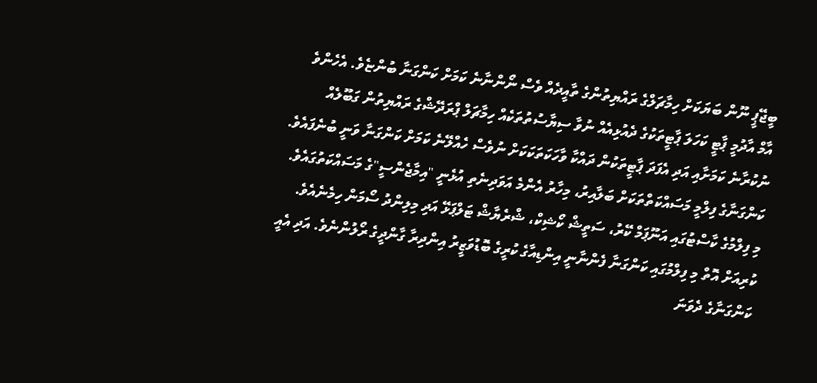ބީޖޭޕީ ނޫން ބަޔަކަށް ހިމާޗަލްގެ ރައްޔިތުންގެ ތާއީދެއް ވެސް ނޯންނާނެ ކަމަށް ކަންގަނާ ބުންޏެވެ. އެހެންވެ އާމް އާދުމީ ޕާޓީ ކަހަލަ ޕާޓީތަކުގެ ދެއުޅިއެއް ނުވާ ސިޔާސުތުތަކެއް ހިމާޗަލް ޕްރަދޭޝްގެ ރައްޔިތުން ގަބޫލެއް ނުކުރާނެ ކަމަށާއި އަދި އެފަދަ ޕާޓީތަކުން ދައްކާ ވާހަކަތަކަކަށް ނުވެސް ހެއްލޭނެ ކަމަށް ކަންގަނާ ވަނީ ބުނެފައެވެ.
ކަންގަނާގެ ފިލްމީ މަސައްކަތްތަކަށް ބަލާއިރު، މިހާރު އެންމެ އަވަދިނެތި އުޅެނީ "އިމާޖެންސީ"ގެ މަސައްކަތުގައެވެ. މި ފިލްމުގެ ކާސްޓުގައި އަނޫޕަމް ކޭރު، ސަތީޝް ކޯޝިކް، ޝްރެޔާޝް ޓަލްޕަޅޭ އަދި މިލިންދު ސޯމަން ހިމެނެއެވެ. ކުރިއަށް އޮތް މި ފިލްމުގައި ކަންގަނާ ފެންނާނީ އިންޑިއާގެ ކުރީގެ ބޮޑުވަޒީރު އިންދިރާ ގާންދީގެ ރޯލުންނެވެ. އަދި އެއީ ކަންގަނާގެ ދެވަނަ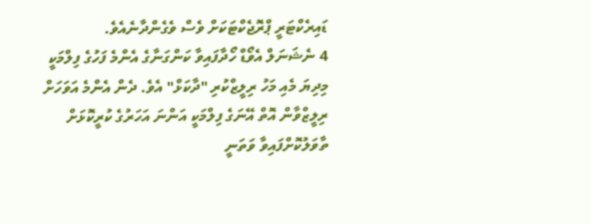ޑައިރެކްޓަރީ ޕްރޮޖެކްޓަކަށް ވެސް ވެގެންދާނެއެވެ.
4 ނެޝަނަލް އެވޯޑް ހޯދާފައިވާ ކަންގަނާގެ އެންމެ ފަހުގެ ފިލްމަކީ މިދިޔަ މެއި މަހު ރިލީޒްކުރި "ދާކަޅް" އެވެ. ދެން އެންމެ އަވަހަށް ރިލީޒްވާން އޮތް އޭނަގެ ފިލްމަކީ އަންނަ އަހަރުގެ ކުރީކޮޅަށް ތާވަލުކޮށްފައިވާ ވަތަނީ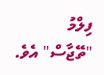ފިލްމު "ތޭޖާސް" އެވެ.